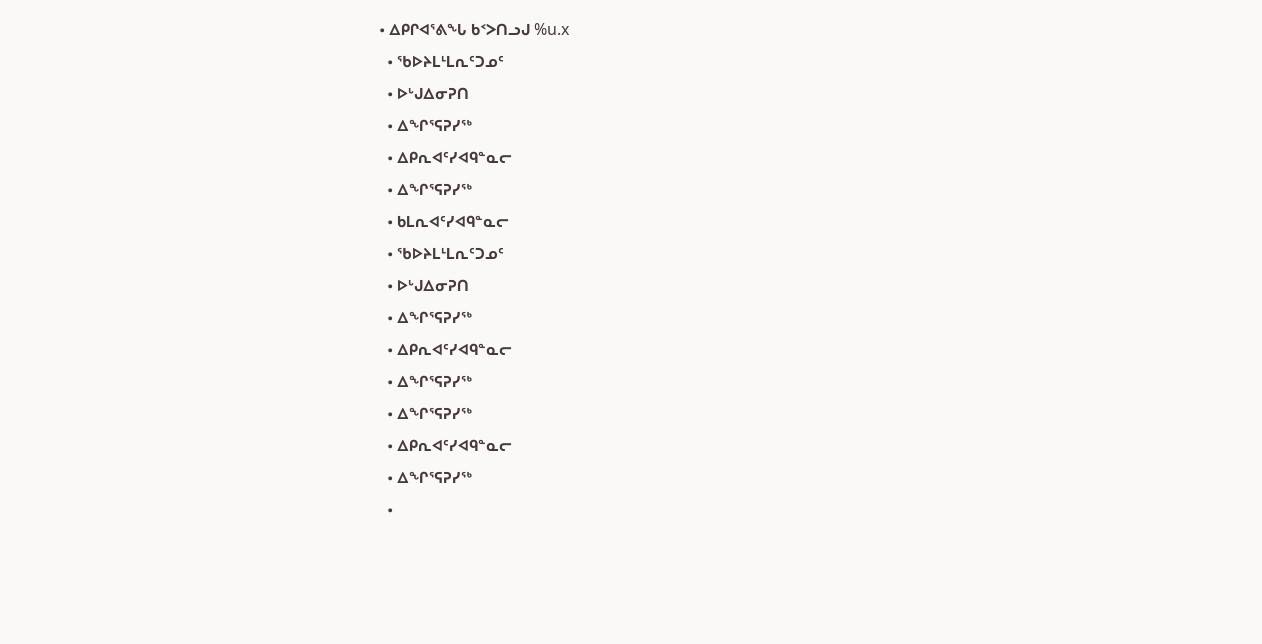• ᐃᑭᒋᐊᕐᕕᖓ ᑲᑉᐳᑎᓗᒍ %u.x
  • ᖃᐅᔨᒪᒻᒪᕆᑦᑐᓄᑦ
  • ᐅᒡᒍᐃᓂᕈᑎ
  • ᐃᖏᕐᕋᕈᓯᖅ
  • ᐃᑭᕆᐊᑦᓯᐊᑫᓐᓇᓕ
  • ᐃᖏᕐᕋᕈᓯᖅ
  • ᑲᒪᕆᐊᑦᓯᐊᑫᓐᓇᓕ
  • ᖃᐅᔨᒪᒻᒪᕆᑦᑐᓄᑦ
  • ᐅᒡᒍᐃᓂᕈᑎ
  • ᐃᖏᕐᕋᕈᓯᖅ
  • ᐃᑭᕆᐊᑦᓯᐊᑫᓐᓇᓕ
  • ᐃᖏᕐᕋᕈᓯᖅ
  • ᐃᖏᕐᕋᕈᓯᖅ
  • ᐃᑭᕆᐊᑦᓯᐊᑫᓐᓇᓕ
  • ᐃᖏᕐᕋᕈᓯᖅ
  •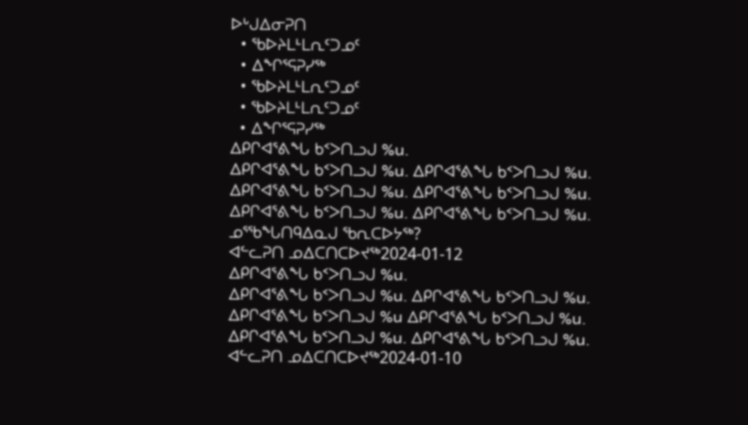ᐅᒡᒍᐃᓂᕈᑎ
  • ᖃᐅᔨᒪᒻᒪᕆᑦᑐᓄᑦ
  • ᐃᖏᕐᕋᕈᓯᖅ
  • ᖃᐅᔨᒪᒻᒪᕆᑦᑐᓄᑦ
  • ᖃᐅᔨᒪᒻᒪᕆᑦᑐᓄᑦ
  • ᐃᖏᕐᕋᕈᓯᖅ
ᐃᑭᒋᐊᕐᕕᖓ ᑲᑉᐳᑎᓗᒍ %u.
ᐃᑭᒋᐊᕐᕕᖓ ᑲᑉᐳᑎᓗᒍ %u. ᐃᑭᒋᐊᕐᕕᖓ ᑲᑉᐳᑎᓗᒍ %u. ᐃᑭᒋᐊᕐᕕᖓ ᑲᑉᐳᑎᓗᒍ %u. ᐃᑭᒋᐊᕐᕕᖓ ᑲᑉᐳᑎᓗᒍ %u. ᐃᑭᒋᐊᕐᕕᖓ ᑲᑉᐳᑎᓗᒍ %u. ᐃᑭᒋᐊᕐᕕᖓ ᑲᑉᐳᑎᓗᒍ %u. ᓄᕐᖃᖓᑎᑫᐃᓇᒍ ᖃᕆᑕᐅᔭᖅ?
ᐊᓪᓚᕈᑎ ᓄᐃᑕᑎᑕᐅᔪᖅ2024-01-12
ᐃᑭᒋᐊᕐᕕᖓ ᑲᑉᐳᑎᓗᒍ %u.
ᐃᑭᒋᐊᕐᕕᖓ ᑲᑉᐳᑎᓗᒍ %u. ᐃᑭᒋᐊᕐᕕᖓ ᑲᑉᐳᑎᓗᒍ %u. ᐃᑭᒋᐊᕐᕕᖓ ᑲᑉᐳᑎᓗᒍ %u ᐃᑭᒋᐊᕐᕕᖓ ᑲᑉᐳᑎᓗᒍ %u. ᐃᑭᒋᐊᕐᕕᖓ ᑲᑉᐳᑎᓗᒍ %u. ᐃᑭᒋᐊᕐᕕᖓ ᑲᑉᐳᑎᓗᒍ %u.
ᐊᓪᓚᕈᑎ ᓄᐃᑕᑎᑕᐅᔪᖅ2024-01-10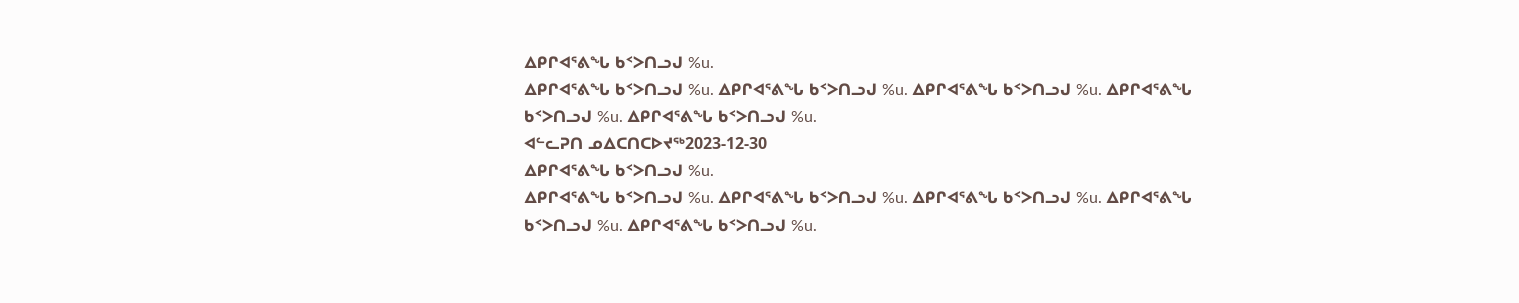ᐃᑭᒋᐊᕐᕕᖓ ᑲᑉᐳᑎᓗᒍ %u.
ᐃᑭᒋᐊᕐᕕᖓ ᑲᑉᐳᑎᓗᒍ %u. ᐃᑭᒋᐊᕐᕕᖓ ᑲᑉᐳᑎᓗᒍ %u. ᐃᑭᒋᐊᕐᕕᖓ ᑲᑉᐳᑎᓗᒍ %u. ᐃᑭᒋᐊᕐᕕᖓ ᑲᑉᐳᑎᓗᒍ %u. ᐃᑭᒋᐊᕐᕕᖓ ᑲᑉᐳᑎᓗᒍ %u.
ᐊᓪᓚᕈᑎ ᓄᐃᑕᑎᑕᐅᔪᖅ2023-12-30
ᐃᑭᒋᐊᕐᕕᖓ ᑲᑉᐳᑎᓗᒍ %u.
ᐃᑭᒋᐊᕐᕕᖓ ᑲᑉᐳᑎᓗᒍ %u. ᐃᑭᒋᐊᕐᕕᖓ ᑲᑉᐳᑎᓗᒍ %u. ᐃᑭᒋᐊᕐᕕᖓ ᑲᑉᐳᑎᓗᒍ %u. ᐃᑭᒋᐊᕐᕕᖓ ᑲᑉᐳᑎᓗᒍ %u. ᐃᑭᒋᐊᕐᕕᖓ ᑲᑉᐳᑎᓗᒍ %u.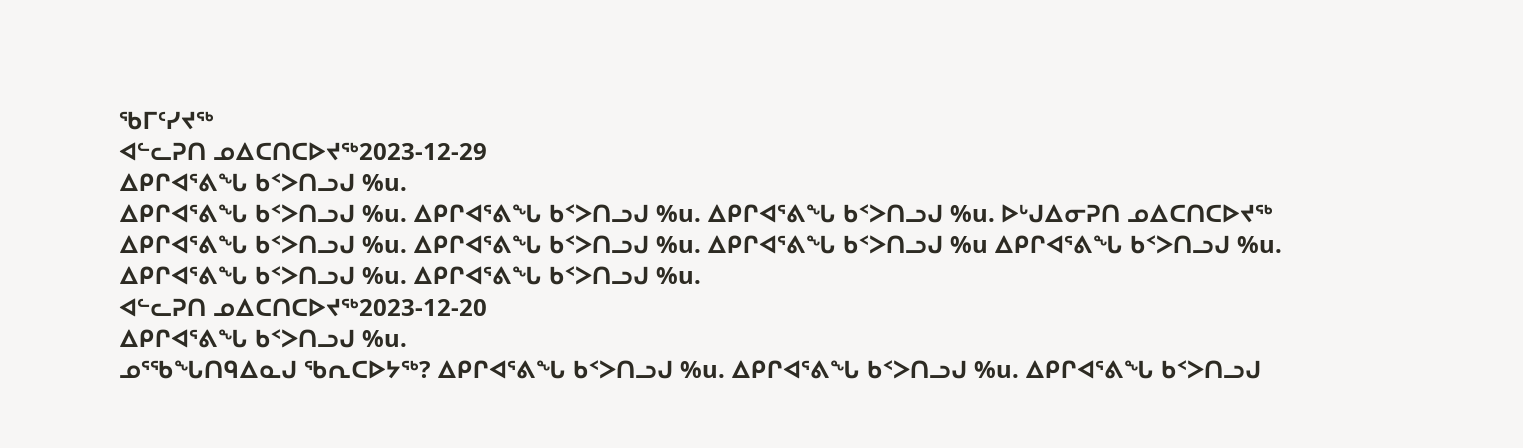ᖃᒥᑦᓯᔪᖅ
ᐊᓪᓚᕈᑎ ᓄᐃᑕᑎᑕᐅᔪᖅ2023-12-29
ᐃᑭᒋᐊᕐᕕᖓ ᑲᑉᐳᑎᓗᒍ %u.
ᐃᑭᒋᐊᕐᕕᖓ ᑲᑉᐳᑎᓗᒍ %u. ᐃᑭᒋᐊᕐᕕᖓ ᑲᑉᐳᑎᓗᒍ %u. ᐃᑭᒋᐊᕐᕕᖓ ᑲᑉᐳᑎᓗᒍ %u. ᐅᒡᒍᐃᓂᕈᑎ ᓄᐃᑕᑎᑕᐅᔪᖅ ᐃᑭᒋᐊᕐᕕᖓ ᑲᑉᐳᑎᓗᒍ %u. ᐃᑭᒋᐊᕐᕕᖓ ᑲᑉᐳᑎᓗᒍ %u. ᐃᑭᒋᐊᕐᕕᖓ ᑲᑉᐳᑎᓗᒍ %u ᐃᑭᒋᐊᕐᕕᖓ ᑲᑉᐳᑎᓗᒍ %u. ᐃᑭᒋᐊᕐᕕᖓ ᑲᑉᐳᑎᓗᒍ %u. ᐃᑭᒋᐊᕐᕕᖓ ᑲᑉᐳᑎᓗᒍ %u.
ᐊᓪᓚᕈᑎ ᓄᐃᑕᑎᑕᐅᔪᖅ2023-12-20
ᐃᑭᒋᐊᕐᕕᖓ ᑲᑉᐳᑎᓗᒍ %u.
ᓄᕐᖃᖓᑎᑫᐃᓇᒍ ᖃᕆᑕᐅᔭᖅ? ᐃᑭᒋᐊᕐᕕᖓ ᑲᑉᐳᑎᓗᒍ %u. ᐃᑭᒋᐊᕐᕕᖓ ᑲᑉᐳᑎᓗᒍ %u. ᐃᑭᒋᐊᕐᕕᖓ ᑲᑉᐳᑎᓗᒍ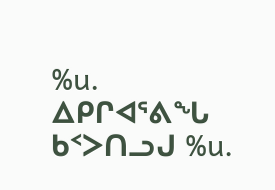%u. ᐃᑭᒋᐊᕐᕕᖓ ᑲᑉᐳᑎᓗᒍ %u.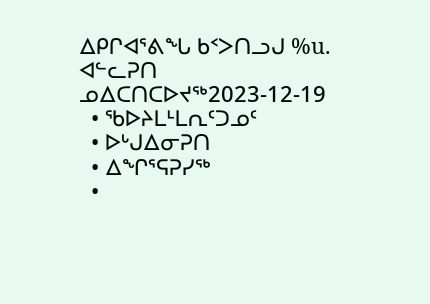ᐃᑭᒋᐊᕐᕕᖓ ᑲᑉᐳᑎᓗᒍ %u.
ᐊᓪᓚᕈᑎ ᓄᐃᑕᑎᑕᐅᔪᖅ2023-12-19
  • ᖃᐅᔨᒪᒻᒪᕆᑦᑐᓄᑦ
  • ᐅᒡᒍᐃᓂᕈᑎ
  • ᐃᖏᕐᕋᕈᓯᖅ
  •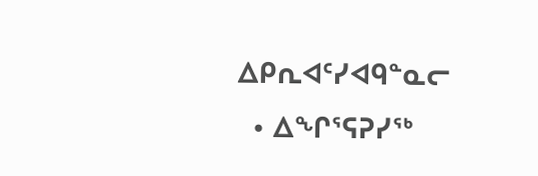ᐃᑭᕆᐊᑦᓯᐊᑫᓐᓇᓕ
  • ᐃᖏᕐᕋᕈᓯᖅ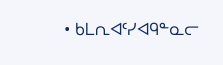• ᑲᒪᕆᐊᑦᓯᐊᑫᓐᓇᓕ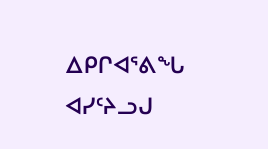ᐃᑭᒋᐊᕐᕕᖓ ᐊᓯᑦᔨᓗᒍ